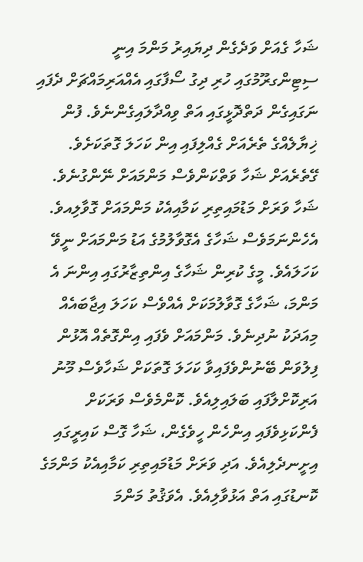ޝަހާ ގެއަށް ވަދެގެން ދިޔައިރު މަންމަ އިނީ ސިޓިންގރޫމުގައި ހުރި ދިގު ސޯފާގައި އެއްއަރިމައްޗަށް ދެފައި ނަގައިގެން ދަތްދޮޅީގައި އަތް ވިއްދާލައިގެންނެވެ. ފުން ޚިޔާލެއްގެ ތެރެއަށް ގެއްލިފައި އިން ކަހަލަ ގޮތަކަށެވެ. ގޭތެރެއަށް ޝަހާ ވަތްކަންވެސް މަންމައަށް ނޭންގުނެވެ. ޝަހާ ވަރަށް މަޑުމައިތިރި ކަމާއިއެކު މަންމައަށް ގޮވާލިއވެ. އެހެންނަމަވެސް ޝަހާގެ އެގޮވާލުމުގެ އަޑު މަންމައަށް ނީވޭ ކަހަލައެވެ. މީގެ ކުރިން ޝަހާގެ އިންތިޒާރުގައި އިންނަ އެ މަންމަ، ޝަހާގެ ގޮވާލުމަކަށް އެއްވެސް ކަހަލަ އިޖާބައެއް މިއަދަކު ނުދިނެވެ. މަންމައަށް ވެފައި އިންގޮތެއް އޮޅުން ފިލުވަން ބޭނުންވެފައިވާ ކަހަލަ ގޮތަކަށް ޝަހާވެސް މޫނު އަރިކޮށްލާފައި ބަލައިލިއެވެ. ކޮންމެވެސް ވަރަކަށް ފެންކަޅިވެފައި އިންހެން ހީވެގެން، ޝަހާ ގޮސް ކައިރީގައި އިށީނދެލިއެވެ. އަދި ވަރަށް މަޑުމައިތިރި ކަމާއިއެކު މަންމަގެ ކޮނޑުގައި އަތް އަޅުވާލިއެވެ. އެވަޤުތު މަންމަ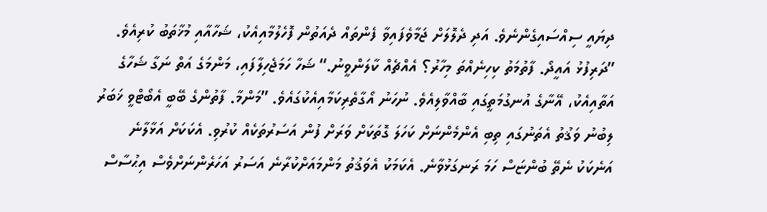ދިޔައީ ސިއްސައިގެންނެވެ. އަދި ދެލޮލަށް ޖަމާވެފައިވާ ފެންތައް ދެއަތުން ފޮހެލުމާއިއެކު، ޝަހާއާއި މުޚާތަބު ކުރިއެވެ. ”ދަރިފުޅު އައީދޯ. ފާތުމަތު ކިހިނެއްތަ މިހާރު؟ އެއްޗެއް ކާލަންވީނު.“ ޝަހާ ހަމަޖެހިލާފައި، މަންމަގެ އަތް ނަގާ ޝަހާގެ އަތާއިއެކު، އޭނާގެ އުނގުމަތީގައި ބާއްވާލިއެވެ. ނުހަނު އޯގާތެރިކަމާއިއެކުގައެވެ. ”މަންމާ. ފާތުންގެ ބޭބީ އެބޯޓްވީ ޚަބަރު ލިބުނު ވަޤުތު އެތަނުގައި ތިބި އެންމެންނަށް ކަހަލަ ގޮތަކަށް ވަރަށް ފުން އަސަރުތަކެއް ކުރުވި. އެކަކަށް އަޅާލާނެ އަނެކަކު ނެތޭ ބުންޏަސް ހަމަ ރަނގަޅުވާނެ. އެކަމަކު އެވަޤުތު މަންމައަށްކުރާނެ އަސަރު އަހަރެންނަށްވެސް އިޙުސާސް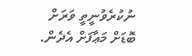ނުކުރެވުނީތީ ވަރަށް ބޮޑަށް މަޢާފަށް އެދެން.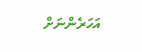އަހަރެންނަށް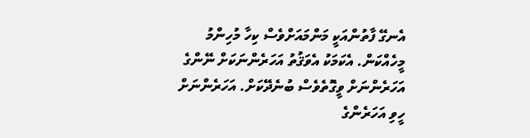އެނގޭ ފާތުންއަކީ މަންމައަށްވެސް ކިހާ މުހިންމު މީހެއްކަން. އެކަމަކު އެވަޤުތު އަހަރެންނަކަށް ނޭންގެ އަހަރެންނަށް ވީގޮތެވެސް ބުނެދޭކަށް. އަހަރެންނަށް ހީވި އަހަރެންގެ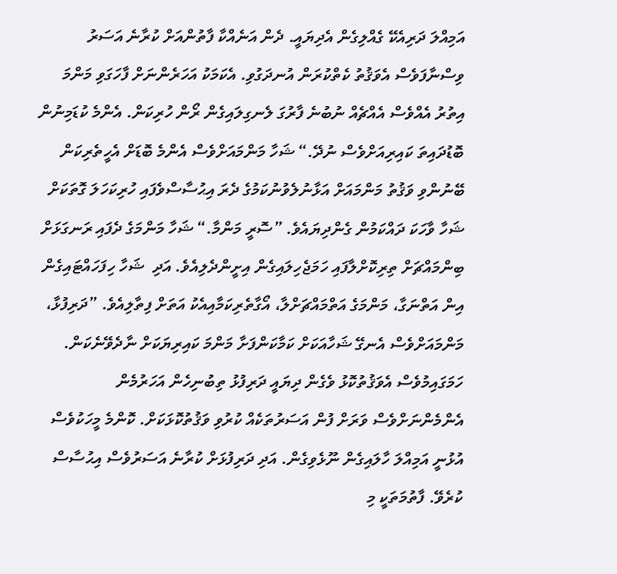އަމިއްލަ ދަރިއެކޭ ގެއްލިގެން އެދިޔައީ. ދެން އަނެއްކާ ފާތުންއަށް ކުރާނެ އަސަރު ވިސްނާފަވެސް އެވަޤުތު ކެތްކުރަން އުނދަގުވި. އެކަމަކު އަހަރެންނަށް ފާހަގަވި މަންމަ އިތުރު އެއްވެސް އެއްޗެއް ނުބުނެ ފާރުގަ ލެނގިލައިގެން ރޯން ހުރިކަން. އެންމެ ކުޑަމިނުން ބޮޑުދައިތަ ކައިރިއަށްވެސް ނުދޭ.“ ޝަހާ މަންމައަށްވެސް އެންމެ ބޮޑަށް އެހީތެރިކަން ބޭނުންވި ވަޤުތު މަންމައަށް އަޅާނުލެވުނުކަމުގެ ދެރަ އިޙުސާސްވެފައި ހުރިކަހަލަ ގޮތަކަށް ޝަހާ ވާހަކަ ދައްކަމުން ގެންދިޔައެވެ. ”ސޮރީ މަންމާ.“ ޝަހާ މަންމަގެ ދެފައި ރަނގަޅަށް ބިންމައްޗަށް ތިރިކޮށްލާފައި ހަމަޖެހިލައިގެން އިށީންދެލިއެވެ. އަދި  ޝަހާ ހިފަހައްޓައިގެން އިން އަތްނަގާ، މަންމަގެ އަތްމައްޗަށްލާ، އޯގާތެރިކަމާއިއެކު އަތަށް ފިތާލިއެވެ. ”ދަރިފުޅާ، މަންމައަށްވެސް އެނގޭ ޝަހާއަކަށް ކަމާކަންފަށާ މަންމަ ކައިރިޔަކަށް ނާދެވޭނެކަން. ހަމަގައިމުވެސް އެވަޤުތުކޮޅު ވެގެން ދިޔައީ ދަރިފުޅު ތިބުނިހެން އަހަރުމެން އެންމެންނަށްވެސް ވަރަށް ފުން އަސަރުތަކެއް ކުރުވި ވަޤުތުކޮޅަކަށް. ކޮންމެ މީހަކުވެސް އުޅުނީ އަމިއްލަ ހާލައިގެން ނޫޅެވިގެން. އަދި ދަރިފުޅަށް ކުރާނެ އަސަރުވެސް އިޙުސާސް ކުރެވޭ. ފާތުމަތަކީ މި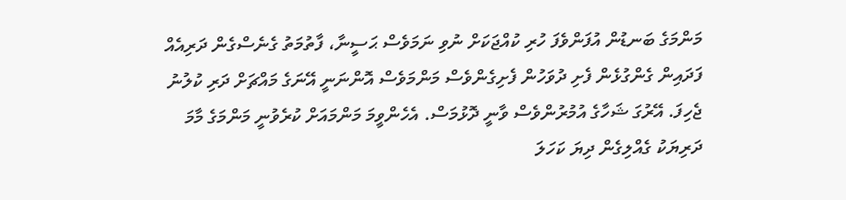މަންމަގެ ބަނޑުން އުފަންވެފަ ހުރި ކުއްޖަކަށް ނުވި ނަމަވެސް ޙަސީނާ، ފާތުމަތު ގެނެސްގެން ދަރިއެއް ފަދައިން ގެންގުޅެން ފެށި ދުވަހުން ފެށިގެންވެސް މަންމަވެސް އޮންނަނީ އޭނަގެ މައްޗަށް ދަރި ކުލުނު ޖެހިފަ. އޭރުގަ ޝަހާގެ އުމުރުންވެސް ވާނީ ދޮޅުމަސް. އެހެންވީމަ މަންމައަށް ކުރެވުނީ މަންމަގެ މާމަ ދަރިޔަކު ގެއްލިގެން ދިޔަ ކަހަލަ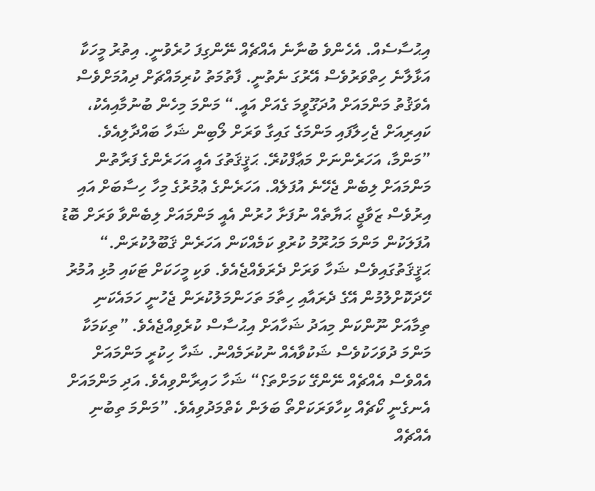އިޙުސާސެއް. އެހެންވެ ބުނާނެ އެއްޗެއް ނޭންގިފަ ހުރެވުނީ. އިތުރު މީހަކާ އަޅާލާނެ ހިތްވަރުވެސް އޭރުގަ ނެތުނީ. ފާތުމަތު ކުރިމައްޗަށް ދިއުމަށްވެސް އެވަޤުތު މަންމައަށް އުދަގޫވީމަ ގެއަށް އައީ.“ މަންމަ މިހެން ބުނުމާއިއެކު، ކައިރިއަށް ޖެހިލާފައި މަންމަގެ ގައިގާ ވަރަށް ލޯބިން ޝަހާ ބައްދާލިއެވެ. ”މަންމާ، އަހަރެންނަށް މަޢާފްކުރޭ. ޙަޤީޤަތުގަ އެއީ އަހަރެންގެ ފަރާތުން މަންމައަށް ލިބެން ޖެހޭނެ އުފަލެއް. އަހަރެންގެ ޢުމުރުގެ މިހާ ހިސާބަށް އައި އިރުވެސް ޒަވާޖީ ޙަޔާތެއް ނުފަށާ ހުރުން އެއީ މަންމައަށް ލިބެންވާ ވަރަށް ބޮޑު އުފަލަކުން މަންމަ މަޙުރޫމު ކުރުވި ކަމެއްކަން އަހަރެން ޤަބޫލުކުރަން.“ ޙަޤީޤަތުގައިވެސް ޝަހާ ވަރަށް ދެރަވެއްޖެއެވެ. ވަކި މީހަކަށް ޓަކައި މުޅި އުމުރު ހޭދަކޮށްލުމުން އޭގެ ދެރައާއި ހިތާމަ ތަހަންމަލުކުރަން ޖެހުނީ ހަމައެކަނި ތިމާއަށް ނޫންކަން މިއަދު ޝަހާއަށް އިޙުސާސް ކުރެވިއްޖެއެވެ. ”ތިކަމަކާ މަންމަ ދުވަހަކުވެސް ޝަކުވާއެއް ނުކުރަމެއްނު. ޝަހާ ހިކުރީ މަންމައަށް އެއްވެސް އެއްޗެއް ނޭންގޭ ކަމަށްތަ؟“ ޝަހާ ހައިރާންވިއެވެ. އަދި މަންމައަށް އެނގެނީ ކޯޗެއް ކިހާވަރަކަށްތޯ ބަލަން ކެތްމަދުވިއެވެ. ”މަންމަ ތިބުނި އެއްޗެއް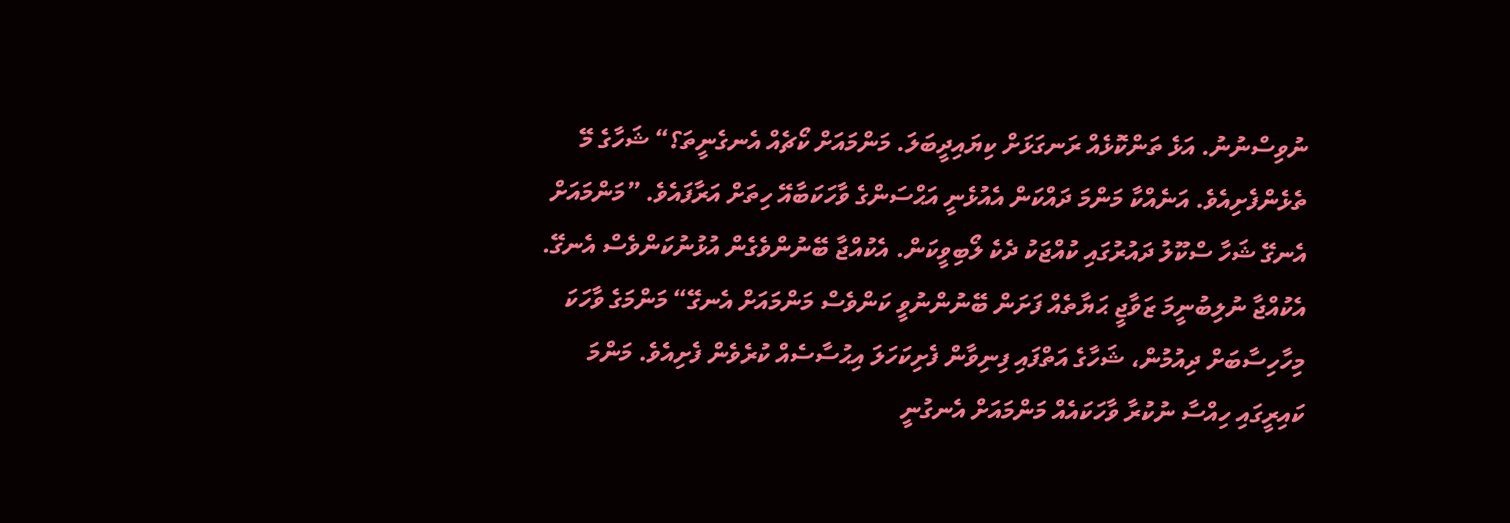ނުވިސްނުނު. އަޅެ ތަންކޮޅެއް ރަނގަޅަށް ކިޔައިދީބަލަ. މަންމައަށް ކޯޗެއް އެނގެނީތަ؟“ ޝަހާގެ މޭ ތެޅެންފެށިއެވެ. އަނެއްކާ މަންމަ ދައްކަން އެއުޅެނީ އަޙްސަންގެ ވާހަކަބާއޭ ހިތަށް އަރާފައެވެ. ”މަންމައަށް އެނގޭ ޝަހާ ސްކޫލު ދައުރުގައި ކުއްޖަކު ދެކެ ލޯބިވީކަން. އެކުއްޖާ ބޭނުންވެގެން އުޅުނުކަންވެސް އެނގޭ. އެކުއްޖާ ނުލިބުނީމަ ޒަވާޖީ ޙަޔާތެއް ފަށަން ބޭނުންނުވީ ކަންވެސް މަންމައަށް އެނގޭ“ މަންމަގެ ވާހަކަ މިހާހިސާބަށް ދިއުމުން، ޝަހާގެ އަތްފައި ފިނިވާން ފެށިކަހަލަ އިޙުސާސެއް ކުރެވެން ފެށިއެވެ. މަންމަ ކައިރީގައި ހިއްސާ ނުކުރާ ވާހަކައެއް މަންމައަށް އެނގުނީ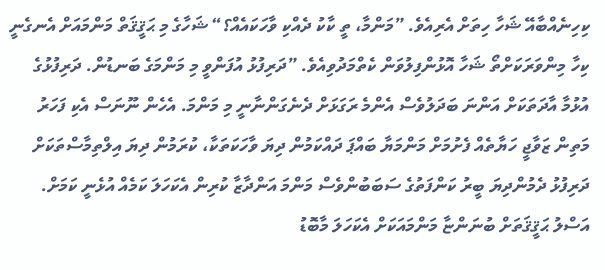ކިހިނެއްބާއޭ ޝަހާ ހިތަށް އެރިއެވެ. ”މަންމާ، ތީ ކާކު ދެއްކި ވާހަކައެއް؟“ ޝަހާގެ މި ޙަޤީޤަތް މަންމައަށް އެނގެނީ ކިހާ މިންވަރަކަށްތޯ ޝަހާ އޮޅުންފިލުވަން ކެތްމަދުވިއެވެ. ”ދަރިފުޅު އުފަންވީ މި މަންމަގެ ބަނޑުން. ދަރިފުޅުގެ އުޅުމާ އާދަތަކަށް އަންނަ ބަދަލުވެސް އެންމެ ރަގަޅަށް ދެނެގަންނާނީ މި މަންމަ. އެހެން ނޫނަސް އެކި ފަހަރު މަތިން ޒަވާޖީ ހަޔާތެއް ފެށުމަށް މަންމަޔާ ބައްޕަ ދައްކަމުން ދިޔަ ވާހަކަތަކާ، ކުރަމުން ދިޔަ އިލްތިމާސްތަކަށް ދަރިފުޅު ދެމުންދިޔަ ބީރު ކަންފަތުގެ ސަބަބުންވެސް މަންމަ އަންދާޒާ ކުރިން އެކަހަލަ ކަމެއް އުޅެނީ ކަމަށް. އަސްލު ޙަޤީޤަތަށް ބުނަންޏާ މަންމައަކަށް އެކަހަލަ މާބޮޑު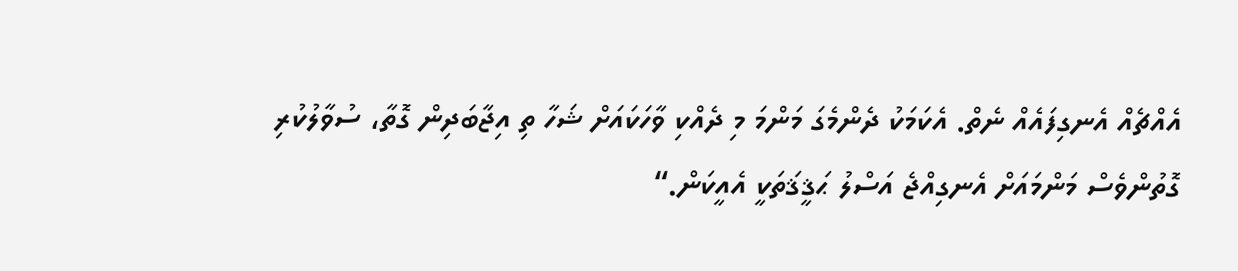އެއްޗެއް އެނގިފައެއް ނެތް. އެކަމަކު ދެންމެގަ މަންމަ މި ދެއްކި ވާހަކައަށް ޝަހާ ތި އިޖާބަދިން ގޮތާ، ސުވާލުކުރި ގޮތުންވެސް މަންމައަށް އެނގިއްޖެ އަސްލު ޙަޤީޤަތަކީ އެއީކަން.“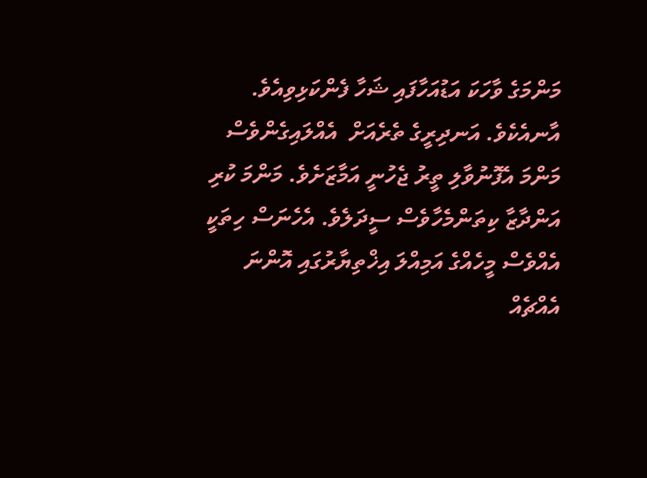މަންމަގެ ވާހަކަ އަޑުއަހާފައި ޝަހާ ފެންކަޅިވިއެވެ. އާނއެކެވެ. އަނދިރީގެ ތެރެއަށް  އެއްލައިގެންވެސް މަންމަ އެފޮނުވާލި ތީރު ޖެހުނީ އަމާޒަށެވެ. މަންމަ ކުރި އަންދާޒާ ކިތަންމެހާވެސް ސީދަލެވެ. އެހެނަސް ހިތަކީ އެއްވެސް މީހެއްގެ އަމިއްލަ އިޚްތިޔާރުގައި އޮންނަ އެއްޗެއް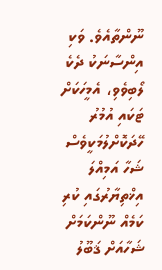ނޫންތާއެވެ. ވަކި އިންސާނަކު ދެކެ ލޯބިވެވި، އެމީހަކަށް ޓަކައި އުމުރު ހޭދަކޮށްލުމަކީވެސް ޝަހާ އަމިއްލަ އިޚްތިޔާރުގައި ކުރި ކަމެއް ނޫންކަމަށް ޝަހާއަށް ޤަބޫލު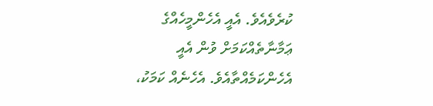ކުރެވެއެވެ. އެއީ އެހެންމީހެއްގެ ޢަމާނާތެއްކަމަށް ވުން އެއީ އެހެންކަމެއްތާއެވެ. އެހެނެއް ކަމަކު،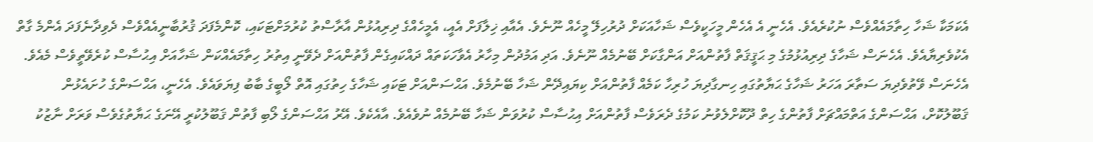އެކަމަކާ ޝަހާ ހިތާމައެއްވެސް ނުކުރެއެވެ. އެހެނީ އެ އެހެން މީހަކީވެސް ޝަހާއަކަށް ދުރުހިލޭ މީހެއް ނޫނެވެ. އެއާއި ޚިލާފަށް އެއީ، އެމީހެއްގެ ދިރިއުޅުން އާރާސްތު ކުރުމަށްޓަކައި، ކޮންމެފަދަ ޤުރުބާނީއެއްވެސް ދެވިދާނެފަދަ އެންމެ ގާތް އެކުވެރިޔާއެވެ. އެހެނަސް ޝަހާގެ ދިރިއުޅުމުގެ މި ޙަޤީޤަތް ފާތުންއަށް އަންގާކަށް ބޭނުމެއް ނޫނެވެ. އަދި އަމުދުން މިހާރު އެވާހަކަތައް ދައްކައިގެން ފާތުންއަށް ދެވޭނީ އިތުރު ހިތާމައެއްކަން ޝަހާއަށް އިޙުސާސް ކުރެވޭތީވެސް މެއެވެ.  އެހެނަސް ވޭތުވެދިޔަ ސަތާރަ އަހަރު ޝަހާގެ ޙަޔާތުގައި ހިނގާދިޔަ ހުރިހާ ކަމެއް ފާތުންއަށް ކިޔައިދޭން ޝަހާ ބޭނުމެވެ. އަޙްސަންއަށް ޓަކައި ޝަހާގެ ހިތުގައި އޮތް ލޯބީގެ ބާބު ފިޔަވައެވެ. އެހެނީ، އަޙްސަންގެ ހުށައެޅުން ޤަބޫލުކޮށް، އަޙްސަންގެ އަތްމައްޗަށް ފާތުންގެ ހިތް ދޫކޮށްލެވުނު ކަމުގެ ދެރަވެސް ފާތުންއަށް އިޙުސާސް ކުރުވަން ޝަހާ ބޭނުމެއް ނުވެއެވެ. އާއެކެވެ. އޭރު އަޙްސަންގެ ލޯބި ފާތުން ޤަބޫލުކުރީ އޭނަގެ ޙަޔާތުގެވެސް ވަރަށް ނާޒުކު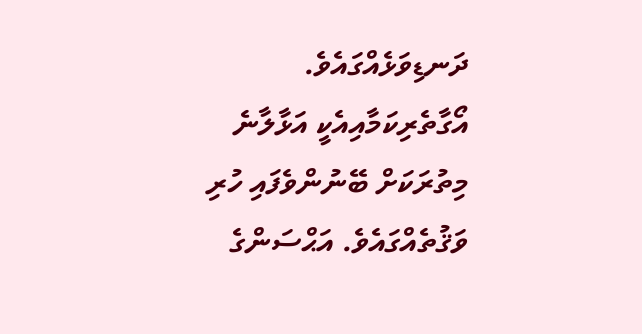ދަނޑިވަޅެއްގައެވެ. އޯގާތެރިކަމާއިއެކީ އަޅާލާނެ މިތުރަކަށް ބޭނުންވެފައި ހުރި ވަޤުތެއްގައެވެ. އަޙްސަންގެ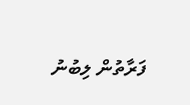ފަރާތުން ލިބުނު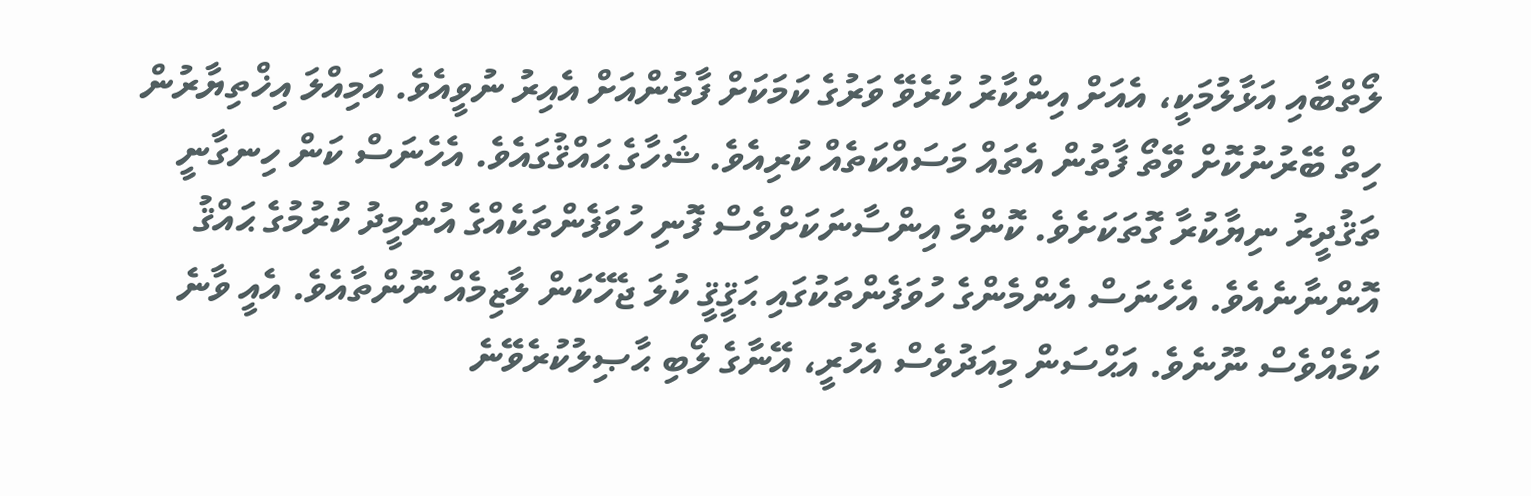ލޯތްބާއި އަޅާލުމަކީ، އެއަށް އިންކާރު ކުރެވޭ ވަރުގެ ކަމަކަށް ފާތުންއަށް އެއިރު ނުވީއެވެ. އަމިއްލަ އިޚްތިޔާރުން ހިތް ބޭރުނުކޮށް ވޭތޯ ފާތުން އެތައް މަސައްކަތެއް ކުރިއެވެ. ޝަހާގެ ޙައްޤުގައެވެ. އެހެނަސް ކަން ހިނގާނީ ތަޤުދީރު ނިޔާކުރާ ގޮތަކަށެވެ. ކޮންމެ އިންސާނަކަށްވެސް ފޮނި ހުވަފެންތަކެއްގެ އުންމީދު ކުރުމުގެ ޙައްޤު އޮންނާނެއެވެ. އެހެނަސް އެންމެންގެ ހުވަފެންތަކުގައި ޙަޤީޤީ ކުލަ ޖެހޭކަން ލާޒިމެއް ނޫންތާއެވެ. އެއީ ވާނެ ކަމެއްވެސް ނޫނެވެ. އަޙްސަން މިއަދުވެސް އެހުރީ، އޭނާގެ ލޯބި ޙާޞިލުކުރެވޭނެ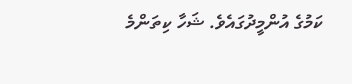ކަމުގެ އުންމީދުގައެވެ. ޝަހާ ކިތަންމެ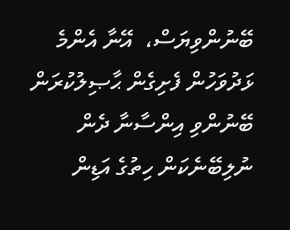ބޭނުންވިޔަސް،  އޭނާ އެންމެ ޅަދުވަހުން ފެށިގެން ޙާޞިލުކުރަން ބޭނުންވި އިންސާނާ ދެން ނުލިބޭނެކަން ހިތުގެ އަޑިން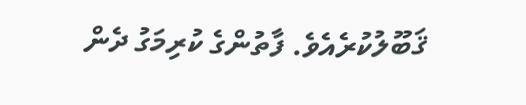ޤަބޫލުކުރެއެވެ. ފާތުންގެ ކުރިމަގު ދެން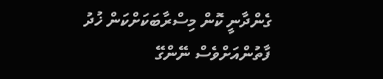ގެންދާނީ ކޮން މިސްރާބަކަށްކަން ޚުދު ފާތުންއަށްވެސް ނޭންގޭ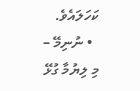ކަހަލައެވެ.
  • ނުނިމޭ –
މި ލިޔުމާ ގުޅޭ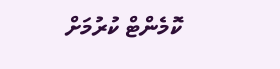ކޮމެންޓް ކުރުމަށް